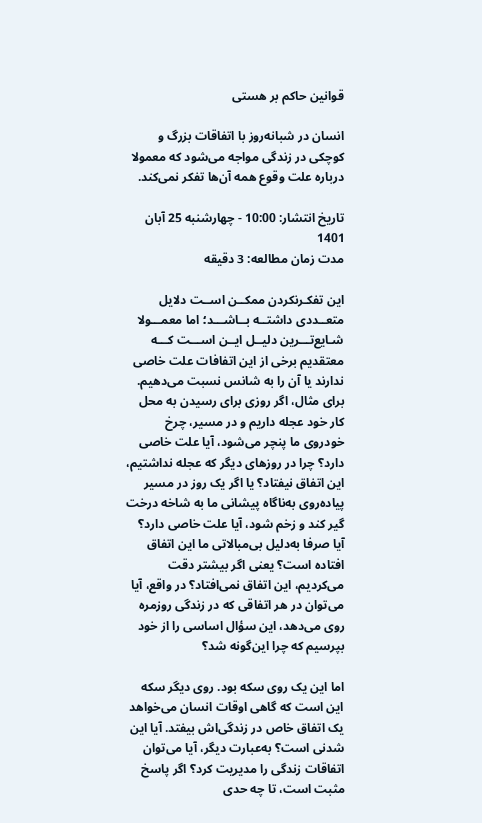قوانین حاکم بر هستی

انسان در شبانه‌روز با اتفاقات بزرگ و کوچکی در زندگی مواجه می‌شود که معمولا درباره علت وقوع همه آن‌ها تفکر نمی‌کند.

تاریخ انتشار: 10:00 - چهارشنبه 25 آبان 1401
مدت زمان مطالعه: 3 دقیقه

این تفکـرنکردن ممکــن اســت دلایل متعــددی داشتــه بــاشـــد؛ اما معمـــولا شـایع‌تـــرین دلیــل ایــن اســـت کـــه معتقدیم برخی از این اتفافات علت خاصی ندارند یا آن را به شانس نسبت می‌دهیم. برای مثال، اگر روزی برای رسیدن به محل کار خود عجله داریم و در مسیر، چرخ خودروی ما پنچر می‌شود، آیا علت خاصی دارد؟ چرا در روزهای دیگر که عجله نداشتیم، این اتفاق نیفتاد؟ یا اگر یک روز در مسیر پیاده‌روی به‌ناگاه پیشانی ما به شاخه درخت گیر کند و زخم شود، آیا علت خاصی دارد؟ آیا صرفا به‌دلیل بی‌مبالاتی ما این اتفاق افتاده است؟ یعنی اگر بیشتر دقت می‌کردیم، این اتفاق نمی‌افتاد؟ در واقع، آیا می‌توان در هر اتفاقی که در زندگی روزمره روی می‌دهد، این سؤال اساسی را از خود بپرسیم که چرا این‌گونه شد؟

اما این یک روی سکه بود. روی دیگر سکه این است که گاهی اوقات انسان می‌خواهد یک اتفاق خاص در زندگی‌اش بیفتد. آیا این شدنی است؟ به‌عبارت دیگر، آیا می‌توان اتفاقات زندگی را مدیریت کرد؟ اگر پاسخ مثبت است، تا چه حدی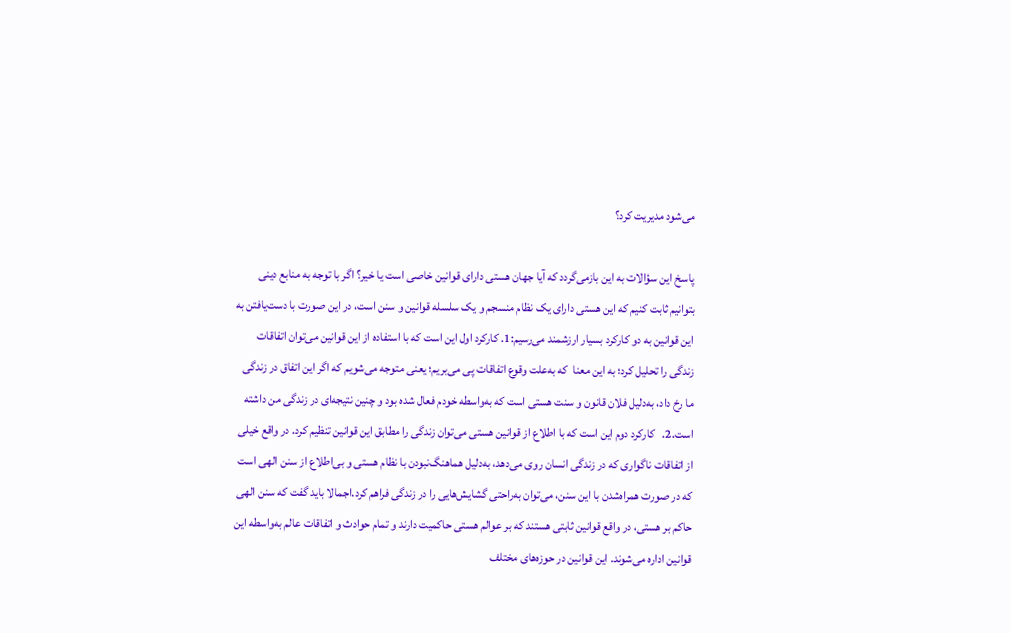می‌شود مدیریت کرد؟

پاسخ این سؤالات به این بازمی‌گردد که آیا جهان هستی دارای قوانین خاصی است یا خیر؟ اگر با توجه به منابع دینی بتوانیم ثابت کنیم که این هستی دارای یک نظام منسجم و یک سلسله قوانین و سنن است، در این صورت با دست‌یافتن به این قوانین به دو کارکرد بسیار ارزشمند می‌رسیم:1. کارکرد اول این است که با استفاده از این قوانین می‌توان اتفاقات زندگی را تحلیل کرد؛ به این معنا  که به‌علت وقوع اتفاقات پی می‌بریم؛ یعنی متوجه می‌شویم که اگر این اتفاق در زندگی ما رخ داد، به‌دلیل فلان قانون و سنت هستی است که به‌واسطه خودم فعال شده بود و چنین نتیجه‌ای در زندگی من داشته است.2.   کارکرد دوم این است که با اطلاع از قوانین هستی می‌توان زندگی را مطابق این قوانین تنظیم کرد. در واقع خیلی از اتفاقات ناگواری که در زندگی انسان روی می‌دهد، به‌دلیل هماهنگ‌نبودن با نظام هستی و بی‌اطلاع از سنن الهی است که در صورت همراه‌شدن با این سنن، می‌توان به‌راحتی گشایش‌هایی را در زندگی فراهم کرد.اجمالا باید گفت که سنن الهی حاکم بر هستی، در واقع قوانین ثابتی هستند که بر عوالم هستی حاکمیت دارند و تمام حوادث و اتفاقات عالم به‌واسطه این قوانین اداره می‌شوند. این قوانین در حوزه‌های مختلف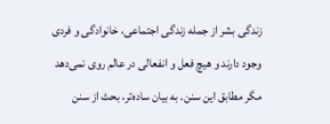زندگی بشر از جمله زندگی اجتماعی، خانوادگی و فردی وجود دارند و هیچ فعل و انفعالی در عالم روی نمی‌دهد مگر مطابق این سنن. به بیان ساده‌تر، بحث از سنن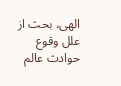الهی، بحث از علل وقوع حوادث عالم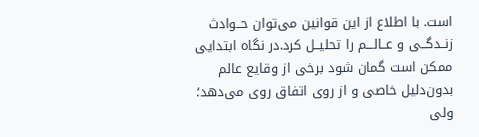است. با اطلاع از این قوانین می‌توان حــوادث زنــدگــی و عــالـــم را تحلیــل کرد.در نگاه ابتدایی ممکن است گمان شود برخی از وقایع عالم بدون‌دلیل خاصی و از روی اتفاق روی می‌دهد؛ ولی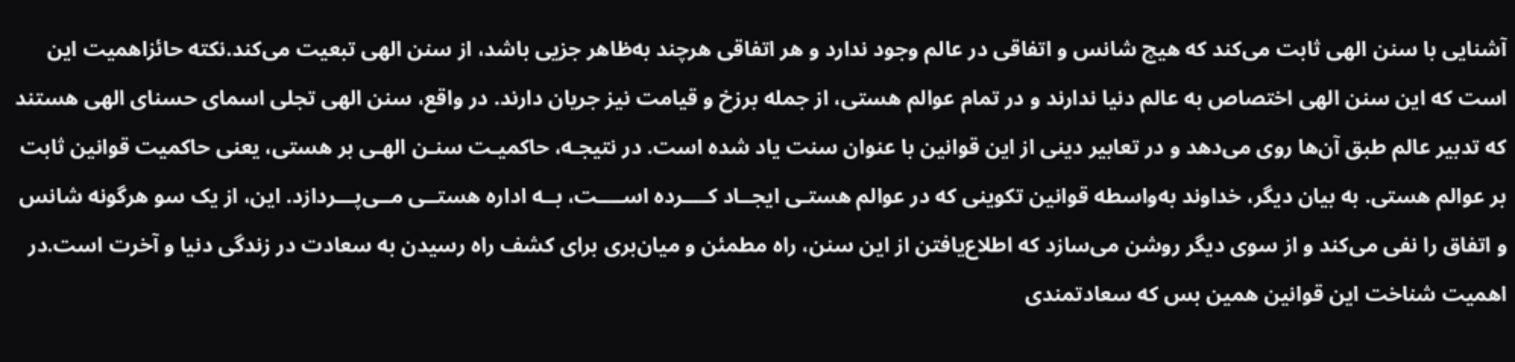آشنایی با سنن الهی ثابت می‌کند که هیچ شانس و اتفاقی در عالم وجود ندارد و هر اتفاقی هرچند به‌ظاهر جزیی باشد، از سنن الهی تبعیت می‌کند.نکته حائزاهمیت این است که این سنن الهی اختصاص به عالم دنیا ندارند و در تمام عوالم هستی، از جمله برزخ و قیامت نیز جریان دارند. در واقع، سنن الهی تجلی اسمای حسنای الهی هستند که تدبیر عالم طبق آن‌ها روی می‌دهد و در تعابیر دینی از این قوانین با عنوان سنت یاد شده است. در نتیجـه، حاکمیـت سنـن الهـی بر هستی، یعنی حاکمیت قوانین ثابت بر عوالم هستی. به بیان دیگر، خداوند به‌واسطه قوانین تکوینی که در عوالم هستـی ایجــاد کــــرده اســــت، بــه اداره هستــی مــی‌پـــردازد. این، از یک سو هرگونه شانس و اتفاق را نفی می‌کند و از سوی دیگر روشن می‌سازد که اطلاع‌یافتن از این سنن، راه مطمئن و میان‌بری برای کشف راه رسیدن به سعادت در زندگی دنیا و آخرت است.در اهمیت شناخت این قوانین همین بس که سعادتمندی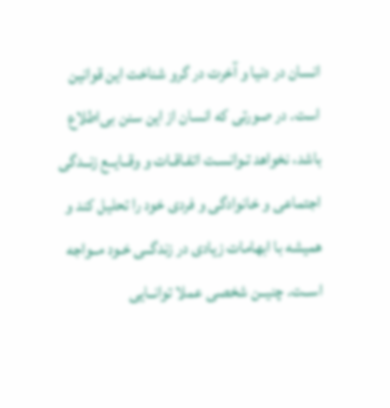انسان در دنیا و آخرت در گرو شناخت این قوانین است. در صورتی که انسان از این سنن بی‌اطلاع باشد، نخواهد تـوانسـت اتفـاقـات و وقــایــع زنــدگی اجتماعی و خانوادگی و فردی خود را تحلیل کند و همیشه با ابهامات زیادی در زندگــی خـود مــواجه اســت. چنیــن شخصی عملا توانــایی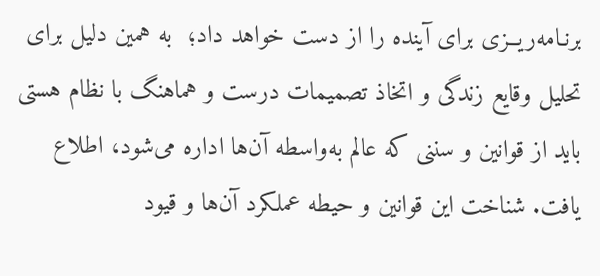برنـامه‌ریــزی برای آینده را از دست خواهد داد؛  به همین دلیل برای تحلیل وقایع زندگی و اتخاذ تصمیمات درست و هماهنگ با نظام هستی باید از قوانین و سننی که عالم به‌واسطه آن‌ها اداره می‌شود، اطلاع یافت. شناخت این قوانین و حیطه عملکرد آن‌ها و قیود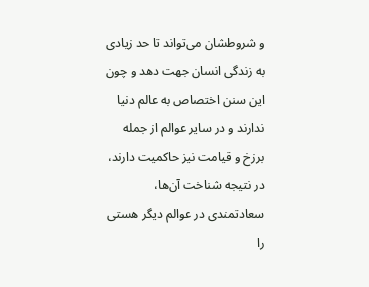و شروطشان می‌تواند تا حد زیادی به زندگی انسان جهت دهد و چون این سنن اختصاص به عالم دنیا ندارند و در سایر عوالم از جمله برزخ و قیامت نیز حاکمیت دارند، در نتیجه شناخت آن‌ها، سعادتمندی در عوالم دیگر هستی را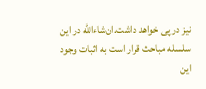نیز در پی خواهد داشت.ان‌شاءالله در این سلسله مباحث قرار است به اثبات وجود این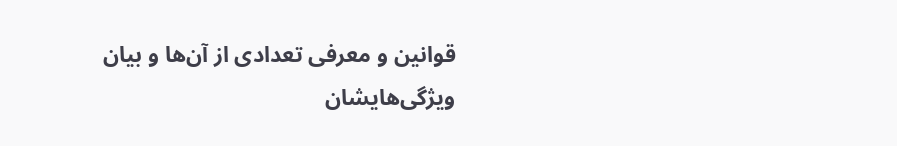قوانین و معرفی تعدادی از آن‌ها و بیان ویژگی‌هایشان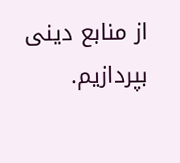از منابع دینی بپردازیم.